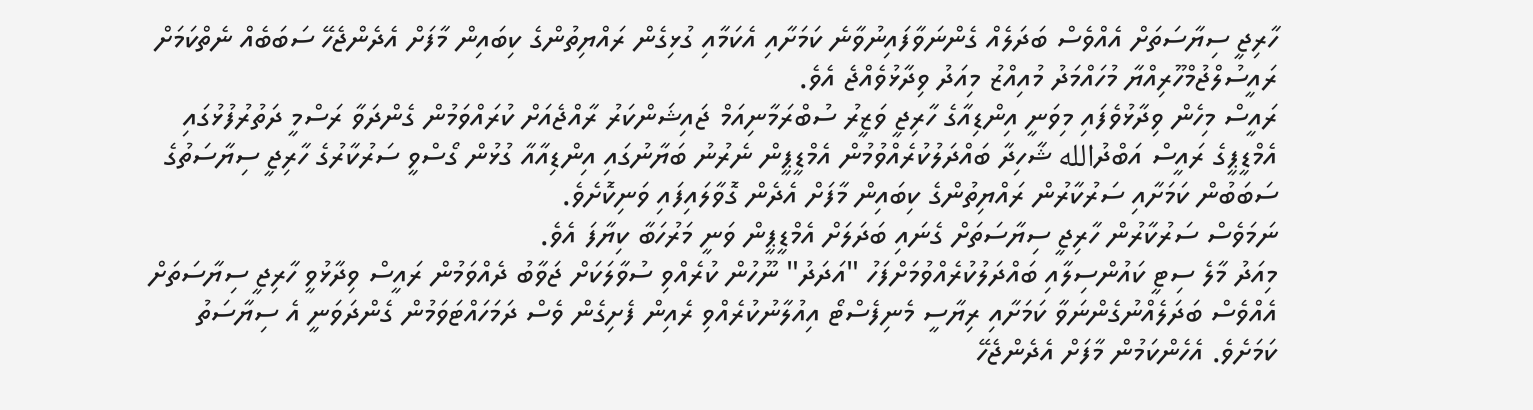ހާރިޖީ ސިޔާސަތަށް އެއްވެސް ބަދަލެއް ގެންނަވާފައިނުވާނެ ކަމަށާއި އެކަމާއި ގުޅިގެން ރައްޔިތުންގެ ކިބައިން މާފަށް އެދެންޖެހޭ ސަބަބެއް ނެތްކަމަށް ރައީސުލްޖުމްހޫރިއްޔާ މުހައްމަދު މުއިއްޒު މިއަދު ވިދާޅުވެއްޖެ އެވެ.
ރައީސް މިހެން ވިދާޅުވެފައި މިވަނީ އިންޑިއާގެ ހާރިޖީ ވަޒީރު ސުބްރަމާނިއަމް ޖައިޝަންކަރު ރާއްޖެއަށް ކުރައްވަމުން ގެންދަވާ ރަސްމީ ދަތުރުފުޅުގައި އެމްޑީޕީގެ ރައީސް އަބްދުالله ޝާހިދާ ބައްދަލުކުރެއްވުމުން އެމްޑީޕީން ނެރުނު ބަޔާނުގައި އިންޑިއާއާ ގުޅުން ގޯސްވީ ސަރުކާރުގެ ހާރިޖީ ސިޔާސަތުގެ ސަބަބުން ކަމަށާއި ސަރުކާރުން ރައްޔިތުންގެ ކިބައިން މާފަށް އެދެން ގޮވާލައިފައި ވަނިކޮށެވެ.
ނަމަވެސް ސަރުކާރުން ހާރިޖީ ސިޔާސަތަށް ގެނައި ބަދަލަށް އެމްޑީޕީން ވަނީ މަރުހަބާ ކިޔާފަ އެވެ.
މިއަދު މާލެ ސިޓީ ކައުންސިލާއި ބައްދަލުކުރެއްވުމަށްފަހު "އަދަދު" ނޫހުން ކުރެއްވި ސުވާލަކަށް ޖަވާބު ދެއްވަމުން ރައީސް ވިދާޅުވީ ހާރިޖީ ސިޔާސަތަށް އެއްވެސް ބަދަލެއްނުގެންނަވާ ކަމަށާއި ރިޔާސީ މެނިފެސްޓޯ އިއުލާނުކުރެއްވި ރެއިން ފެށިގެން ވެސް ދަމަހައްޓަވަމުން ގެންދަވަނީ އެ ސިޔާސަތު ކަމަށެވެ. އެހެންކަމުން މާފަށް އެދެންޖެހޭ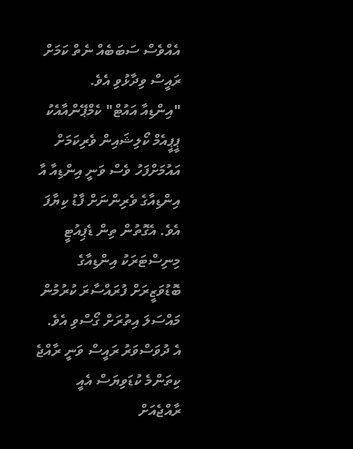އެއްވެސް ސަބަބެއް ނެތް ކަމަށް ރައީސް ވިދާޅުވި އެވެ.
"އިންޑިއާ އައުޓް" ކެމްޕޭންއާއެކު ޕީޕީއެމް ކޯލިޝައިން ވެރިކަމަށް އައުމަށްފަހު ވެސް ވަނީ އިންޑިއާ އާ އިންޑިއާގެ ވެރިންނަށް ފާޑު ކިޔާފަ އެވެ. އެގޮތުން ތިން ޑެޕިއުޓީ މިނިސްޓަރަކު އިންޑިއާގެ ބޮޑުވަޒީރަށް ފުރައްސާރަ ކުރުމުން މައްސަލަ އިތުރަށް ގޯސްވި އެވެ.
އެ ދުވަސްވަރު ރައީސް ވަނީ ރާއްޖެ ކިތަންމެ ކުޑަވިޔަސް އެއީ ރާއްޖެއަށް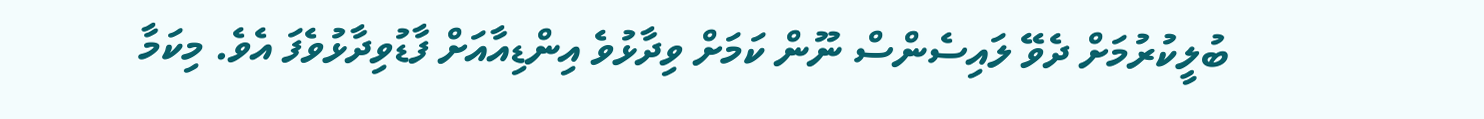ބުލީކުރުމަށް ދެވޭ ލައިސެންސް ނޫން ކަމަށް ވިދާޅުވެ އިންޑިއާއަށް ފާޑުވިދާޅުވެފަ އެވެ. މިކަމާ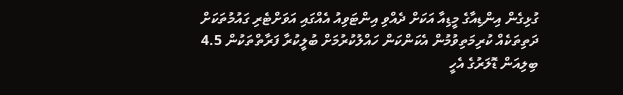ގުޅިގެން އިންޑިއާގެ މީޑިއާ އަކަށް ދެއްވި އިންޓަވިއު އެއްގައި އަވަށްޓެރި ގައުމުތަކަށް ދަތިތަކެއް ކުރިމަތިވުމުން އެކަންކަން ހައްލުކުރުމަށް ބުލީކުރާ ފަރާތްތަކުން 4.5 ބިލިއަން ޑޮލަރުގެ އެހީ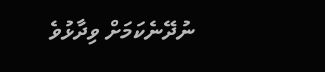ނުދޭނެކަމަށް ވިދާޅުވެ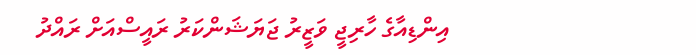އިންޑިއާގެ ހާރިޖީ ވަޒީރު ޖަޔަޝަންކަރު ރައީސްއަށް ރައްދު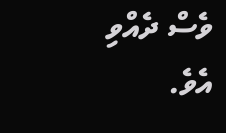ވެސް ދެއްވި އެވެ.